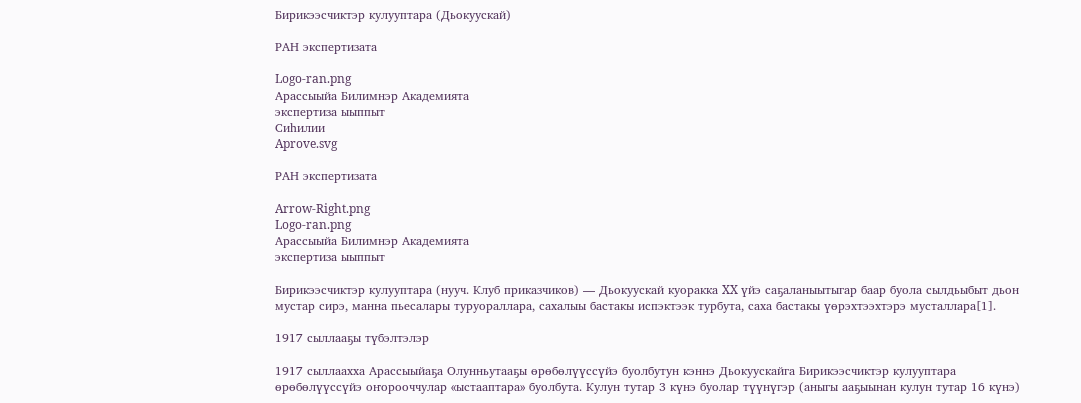Бирикээсчиктэр кулууптара (Дьокуускай)

РАН экспертизата

Logo-ran.png
Арассыыйа Билимнэр Академията
экспертиза ыыппыт
Сиһилии
Aprove.svg

РАН экспертизата

Arrow-Right.png
Logo-ran.png
Арассыыйа Билимнэр Академията
экспертиза ыыппыт

Бирикээсчиктэр кулууптара (нууч. Клуб приказчиков) — Дьокуускай куоракка XX үйэ саҕаланыытыгар баар буола сылдьыбыт дьон мустар сирэ, манна пьесалары туруораллара, сахалыы бастакы испэктээк турбута, саха бастакы үөрэхтээхтэрэ мусталлара[1].

1917 сыллааҕы түбэлтэлэр

1917 сыллаахха Арассыыйаҕа Олунньутааҕы өрөбөлүүссүйэ буолбутун кэннэ Дьокуускайга Бирикээсчиктэр кулууптара өрөбөлүүссүйэ оҥорооччулар «ыстааптара» буолбута. Кулун тутар 3 күнэ буолар түүнүгэр (аныгы ааҕыынан кулун тутар 16 күнэ)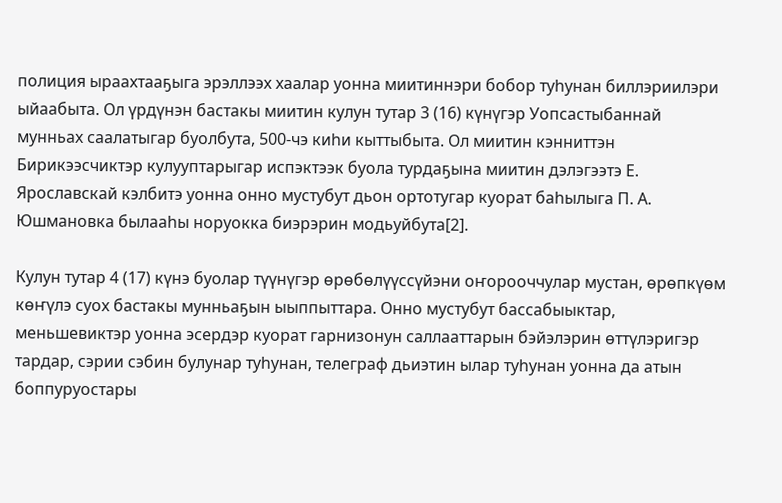полиция ыраахтааҕыга эрэллээх хаалар уонна миитиннэри бобор туһунан биллэриилэри ыйаабыта. Ол үрдүнэн бастакы миитин кулун тутар 3 (16) күнүгэр Уопсастыбаннай мунньах саалатыгар буолбута, 500-чэ киһи кыттыбыта. Ол миитин кэнниттэн Бирикээсчиктэр кулууптарыгар испэктээк буола турдаҕына миитин дэлэгээтэ Е. Ярославскай кэлбитэ уонна онно мустубут дьон ортотугар куорат баһылыга П. А. Юшмановка былааһы норуокка биэрэрин модьуйбута[2].

Кулун тутар 4 (17) күнэ буолар түүнүгэр өрөбөлүүссүйэни оҥорооччулар мустан, өрөпкүөм көҥүлэ суох бастакы мунньаҕын ыыппыттара. Онно мустубут бассабыыктар, меньшевиктэр уонна эсердэр куорат гарнизонун саллааттарын бэйэлэрин өттүлэригэр тардар, сэрии сэбин булунар туһунан, телеграф дьиэтин ылар туһунан уонна да атын боппуруостары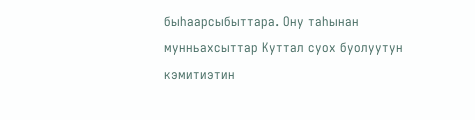быһаарсыбыттара. Ону таһынан мунньахсыттар Куттал суох буолуутун кэмитиэтин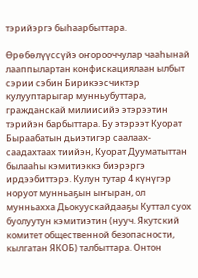тэрийэргэ быһаарбыттара.

Өрөбөлүүссүйэ оҥорооччулар чааһынай лааппылартан конфискациялаан ылбыт сэрии сэбин Бирикээсчиктэр кулууптарыгар мунньубуттара, гражданскай милиисийэ этэрээтин тэрийэн барбыттара. Бу этэрээт Куорат Быраабатын дьиэтигэр саалаах-саадахтаах тиийэн, Куорат Дууматыттан былааһы кэмитиэккэ биэрэргэ ирдээбиттэрэ. Кулун тутар 4 күнүгэр норуот мунньаҕын ыҥыран, ол мунньахха Дьокуускайдааҕы Куттал суох буолуутун кэмитиэтин (нууч. Якутский комитет общественной безопасности, кылгатан ЯКОБ) талбыттара. Онтон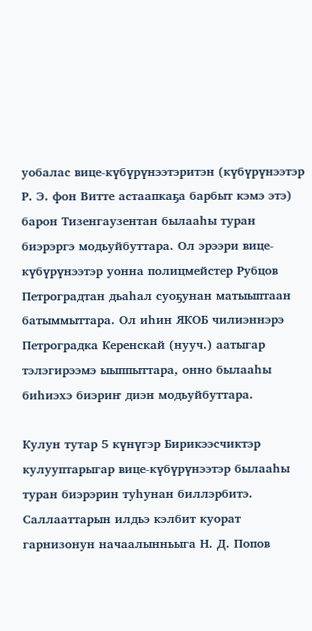уобалас вице-күбүрүнээтэритэн (күбүрүнээтэр Р. Э. фон Витте астаапкаҕа барбыт кэмэ этэ) барон Тизенгаузентан былааһы туран биэрэргэ модьуйбуттара. Ол эрээри вице-күбүрүнээтэр уонна полицмейстер Рубцов Петроградтан дьаһал суоҕунан матыыптаан батыммыттара. Ол иһин ЯКОБ чилиэннэрэ Петроградка Керенскай (нууч.) аатыгар тэлэгирээмэ ыыппыттара, онно былааһы биһиэхэ биэриҥ диэн модьуйбуттара.

Кулун тутар 5 күнүгэр Бирикээсчиктэр кулууптарыгар вице-күбүрүнээтэр былааһы туран биэрэрин туһунан биллэрбитэ. Саллааттарын илдьэ кэлбит куорат гарнизонун начаалынньыга Н. Д. Попов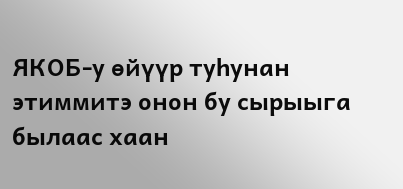ЯКОБ-у өйүүр туһунан этиммитэ онон бу сырыыга былаас хаан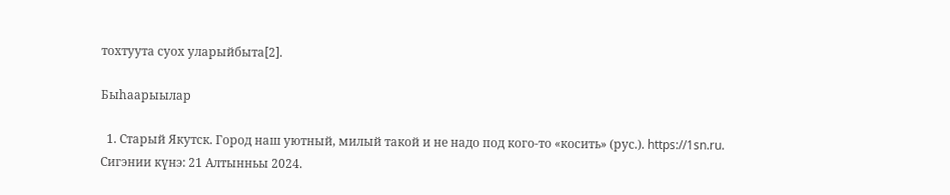тохтуута суох уларыйбыта[2].

Быһаарыылар

  1. Старый Якутск. Город наш уютный, милый такой и не надо под кого-то «косить» (рус.). https://1sn.ru. Сигэнии күнэ: 21 Алтынньы 2024.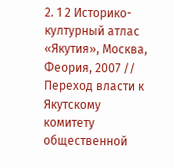2. 1 2 Историко-културный атлас «Якутия», Москва, Феория, 2007 // Переход власти к Якутскому комитету общественной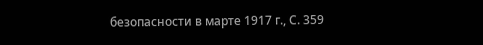безопасности в марте 1917 г., С. 359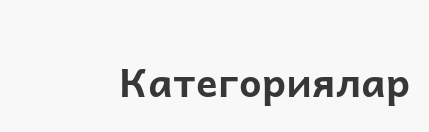Категориялар